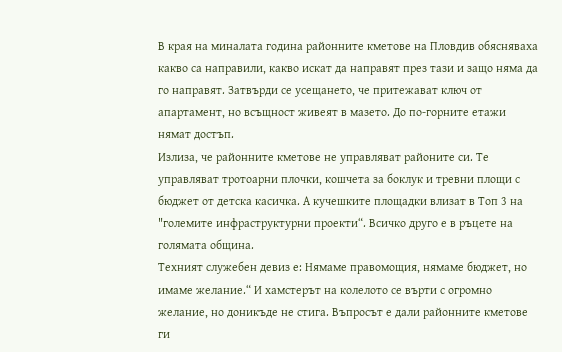В края на миналата година районните кметове на Пловдив обясняваха какво са направили, какво искат да направят през тази и защо няма да го направят. Затвърди се усещането, че притежават ключ от апартамент, но всъщност живеят в мазето. До по-горните етажи нямат достъп.
Излиза, че районните кметове не управляват районите си. Те управляват тротоарни плочки, кошчета за боклук и тревни площи с бюджет от детска касичка. А кучешките площадки влизат в Топ 3 на "големите инфраструктурни проекти“. Всичко друго е в ръцете на голямата община.
Техният служебен девиз е: Нямаме правомощия, нямаме бюджет, но имаме желание.“ И хамстерът на колелото се върти с огромно желание, но доникъде не стига. Въпросът е дали районните кметове ги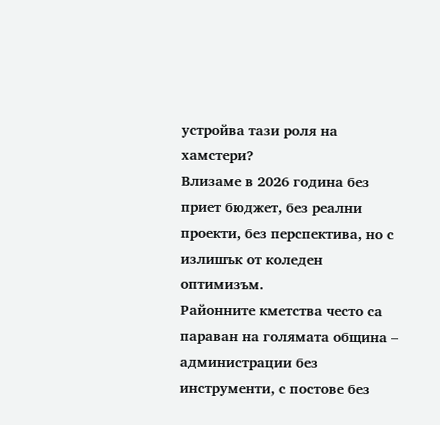устройва тази роля на хамстери?
Влизаме в 2026 година без приет бюджет, без реални проекти, без перспектива, но с излишък от коледен оптимизъм.
Районните кметства често са параван на голямата община – администрации без инструменти, с постове без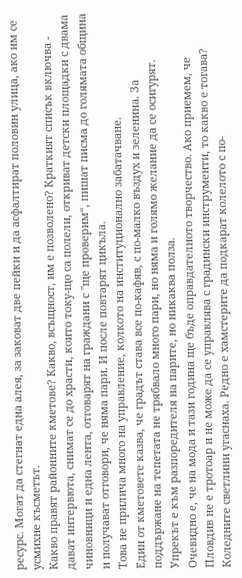ресурс. Могат да стегнат една алея, за заковат две пейки и да асфалтират половин улица, ако им се усмихне късметът.
Какво правят районните кметове? Какво, всъщност, им е позволено? Краткият списък включва - дават интервюта, снимат се до храсти, които току-що са полели, откриват детски площадки с двама чиновници и една лента, отговарят на граждани с "ще проверим“, пишат писма до голямата община и получават отговори, че няма пари. И после повтарят цикъла.
Това не прилича много на управление, колкото на институционално забатачване.
Един от кметовете казва, че градът става все по-кафяв, с по-малко въздух и зеленина. За поддържане на тепетата не трябвало много пари, но няма и голямо желание да се осигурят. Упрекът е към разпоредителя на парите, но никаква полза.
Очевидно е, че на мода и тази година ще бъде оправдателното творчество. Ако приемем, че Пловдив не е тротоар и не може да се управлява с градински инструменти, то какво е тогава?
Коледните светлини угаснаха. Редно е хамстерите да подкарат колелото с по-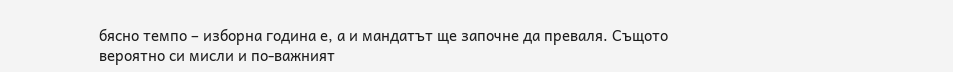бясно темпо – изборна година е, а и мандатът ще започне да преваля. Същото вероятно си мисли и по-важният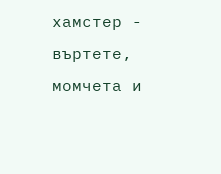хамстер - въртете, момчета и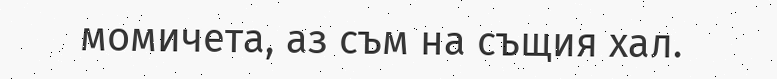момичета, аз съм на същия хал.